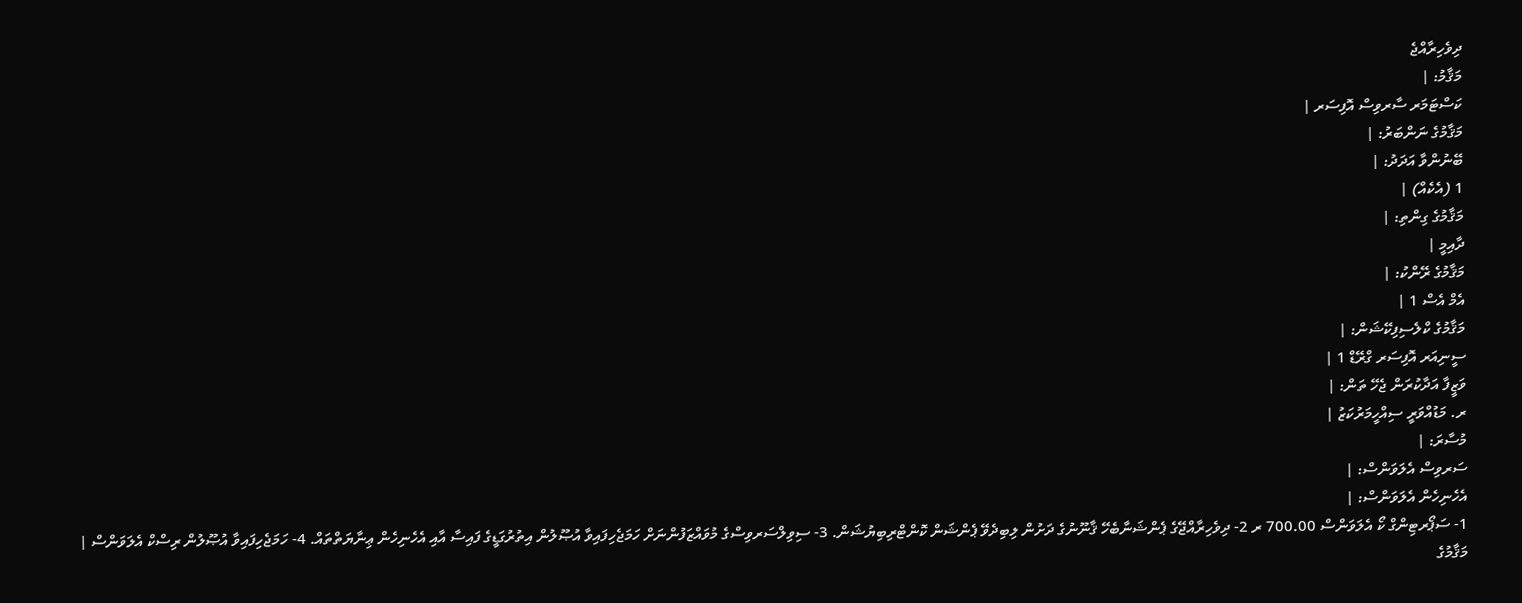ދިވެހިރާއްޖެ
މަޤާމު: |
ކަސްޓަމަރ ސާރވިސް އޮފިސަރ |
މަޤާމުގެ ނަންބަރު: |
ބޭނުންވާ އަދަދު: |
1 (އެކެއް) |
މަޤާމުގެ ގިންތި: |
ދާއިމީ |
މަޤާމުގެ ރޭންކު: |
އެމް އެސް 1 |
މަޤާމުގެ ކްލެސިފިކޭޝަން: |
ސީނިއަރ އޮފިސަރ ގްރޭޑް 1 |
ވަޒީފާ އަދާކުރަން ޖެހޭ ތަން: |
ރ. މަޑުއްވަރީ ސިއްހީމަރުކަޒު |
މުސާރަ: |
ސަރވިސް އެލަވަންސް: |
އެހެނިހެން އެލަވަންސް: |
1- ސަޕޯރޓިންގް ކޯ އެލަވަންސް 700.00 ރ 2- ދިވެހިރާއްޖޭގެ ޕެންޝަނާބެހޭ ޤާނޫނުގެ ދަށުން ލިބިދެވޭ ޕެންޝަން ކޮންޓްރިބިޔުޝަން. 3- ސިވިލްސަރވިސްގެ މުވައްޒަފުންނަށް ހަމަޖެހިފައިވާ އުޞޫލުން އިތުރުގަޑީގެ ފައިސާ އާއި އެހެނިހެން ޢިނާޔަތްތައް. 4- ހަމަޖެހިފައިވާ އުޞޫލުން ރިސްކް އެލަވަންސް |
މަޤާމުގެ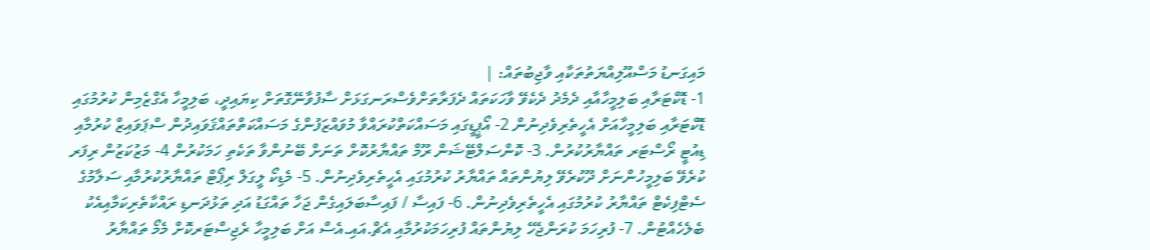މައިގަނޑު މަސްއޫލިއްޔަތުތަކާއި ވާޖިބުތައް: |
1- ޑޮކްޓަރާއި ބަލިމީހާއާއި ދެމެދު ދެކެވޭ ވާހަކަތައް ދެފަރާތަށްވެސްރަނގަޅަށް ސާފުވާނޭގޮތަށް ކިޔައިދީ، ބަލިމީހާ އެގްޒެމިން ކުރުމުގައި ޑޮކްޓަރާއި ބަލިމީހާއަށް އެހީތެރިވެދިނުން 2- އޯޕީޑީގައި މަސައްކަތްކުރައްވާ މުވައްޒަފުންގެ މަސައްކަތްތައްޤަވައިދުން ސްޕަވައިޒް ކުރުމާއި ޑިއުޓީ ރޯސްޓަރ ތައްޔާރުކުރުން. 3- ކޮންސަލްޓޭޝަން ރޫމް ތައްޔާރުކޮށް ތަނަށް ބޭނުންވާ ތަކެތި ހަމަކުރުން 4- މަޒުކަޒުން ރިފަރ ކުރެވޭ ބަލިމީހުންނަށް ދޫކުރެވޭ ލިޔުންތައް ތައްޔާރު ކުރުމުގައި އެހީތެރިވެދިނުން. 5- މެޑިކޯ ލީގަލް ރިޕޯޓް ތައްޔާރުކުރުމާއި ސަލާމުގެ ސެޓްފިކެޓް ތައްޔާރު ކުރުމުގައި އެހީތެރިވެދިނުން. 6- ފައިސާ / ފައިސާބަލައިގެން ޖަހާ ތައްގަޑު އަދި ތަޅުދަނޑި ރައްކާތެރިކަމާއިއެކު ބެލެހެއްޓުން. 7- ފުރިހަމަ ކުރަންޖެހޭ ލިޔުންތައް ފުރިހަމަކުރުމާއި އެޗް.އައި.އެސް އަށް ބަލިމީހާ ރެޖިސްޓަރކޮށް މެމޯ ތައްޔާރު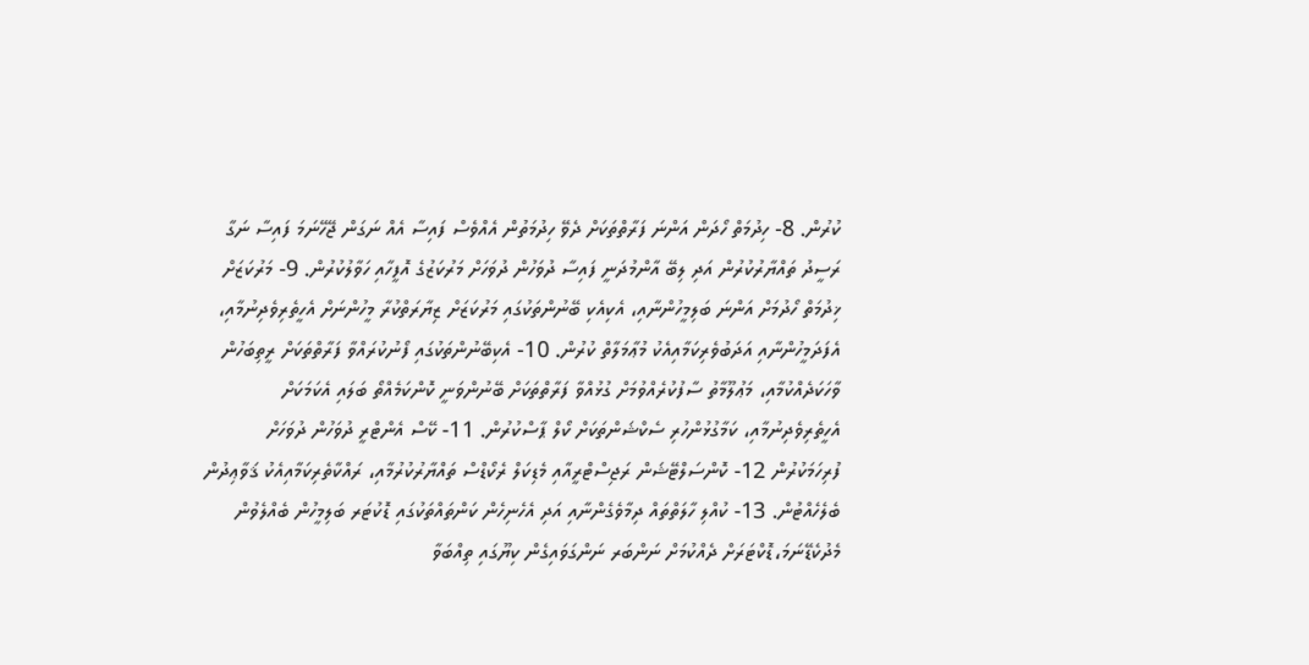ކުރުން. 8- ހިދުމަތް ހޯދަން އަންނަ ފަރާތްތަކަށް ދެވޭ ހިދުމަތުން އެއްވެސް ފައިސާ އެއް ނަގަން ޖޭހޭނަމަ ފައިސާ ނަގާ ރަސީދު ތައްޔާރުކުރުން އަދި ލިބޭ އާންމުދަނީ ފައިސާ ދުވަހުން ދުވަހަށް މަރުކަޒުގެ އޮފީހާއި ހަވާލުކުރުން. 9- މަރުކަޒަށް ޚިދުމަތް ހޯދުމަށް އަންނަ ބަލިމީހުންނާއި، އެކިއެކި ބޭނުންތަކުގައި މަރުކަޒަށް ޒިޔާރަތްކުރާ މީހުންނަށް އެހީތެރިވެދިނުމާއި، އެފަދަމީހުންނާއި އަދަބުވެރިކަމާއިއެކު މުޢާމަލާތް ކުރުން. 10- އެކިބޭނުންތަކުގައި ފޯނުކުރައްވާ ފަރާތްތަކަށް ރީތިބަހުން ވާހަކަދެއްކުމާއި، މަޢުލޫމާތު ސާފުކުރެއްވުމަށް ގުޅުއްވާ ފަރާތްތަކަށް ބޭނުންވަނީ ކޮންކަމެއްތޯ ބަލައި އެކަމަކަށް އެހީތެރިވެދިނުމާއި، ކަމާގުޅުންހުރި ސެކްޝަންތަކަށް ކޯލް ޕާސްކުރުން. 11- ކޭސް އެންޓްރީ ދުވަހުން ދުވަހަށް ފުރިހަމަކުރުން 12- ކޮންސަލްޓޭޝަން ރަޖިސްޓްރީއާއި މެޑިކަލް ރެކޯޑްސް ތައްޔާރުކުރުމާއި، ރައްކާތެރިކަމާއިއެކު ޤަވާޢިދުން ބެލެހެއްޓުން. 13- ކުއްލި ހާލަތްތައް ދިމާވެގެންނާއި އަދި އެހެނިހެން ކަންތައްތަކުގައި ޑޮކުޓަރ ބަލިމީހުން ބެއްލެވުން މެދުކެޑޭނަމަ،ޑޮކްޓަރަށް ދެއްކުމަށް ނަންބަރ ނަންގަވައިގެން ކިޔޫގައި ތިއްބަވާ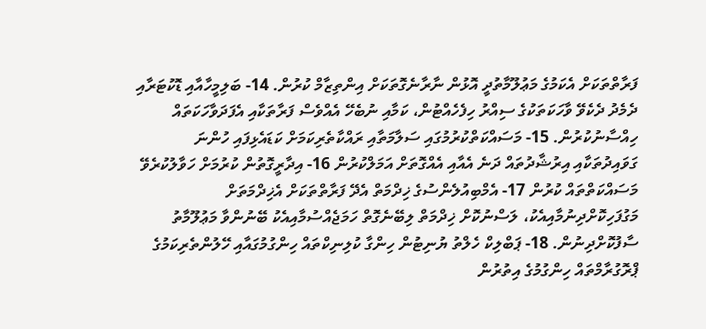ފަރާތްތަކަށް އެކަމުގެ މަޢުލޫމާތުދީ އޮޅުން ނާރާނެގޮތަކަށް އިންތިޒާމް ކުރުން. 14- ބަލިމީހާއާއި ޑޮކުޓަރާއި ދެމެދު ދެކެވޭ ވާހަކަތަކުގެ ސިއްރު ހިފެހެއްޓުން، ކަމާއި ނުބެހޭ އެއްވެސް ފަރާތަކާއި އެފަދަވާހަކަތައް ހިއްސާނުކުރުން. 15- މަސައްކަތްކުރުމުގައި ސަލާމަތާއި ރައްކާތެރިކަމަށް ކަޑައެޅިފައި ހުންނަ ގަވައިދުތަކާއި އިރުޝާދުތައް ދަނެ އެއާއި އެއްގޮތަށް އަމަލްކުރުން 16- އިދާރީގޮތުން ކުރުމަށް ހަވާލުކުރެވޭ މަސައްކަތްތައް ކުރުން 17- އެމްބިއުލެންސުގެ ޚިދްމަތް އެދޭ ފަރާތްތަކަށް އެޚިދްމަތަށް މަގުފަހިކޮށްދިނުމާއިއެކު، ލަސްނުކޮށް ޚިދްމަތް ލިބޭނެގޮތް ހަމަޖެއްސުމާއިއެކު ބޭނުންވާ މަޢުލޫމާތު ސާފުކޮށްދިނުން. 18- ޕަބްލިކް ހެލްތު ޔުނިޓުން ހިންގާ ކުލިނިކްތައް ހިންގުމުގައާއި ހޭލުންތެރިކަމުގެ ޕްރޮގުރާމްތައް ހިންގުމުގެ އިތުރުން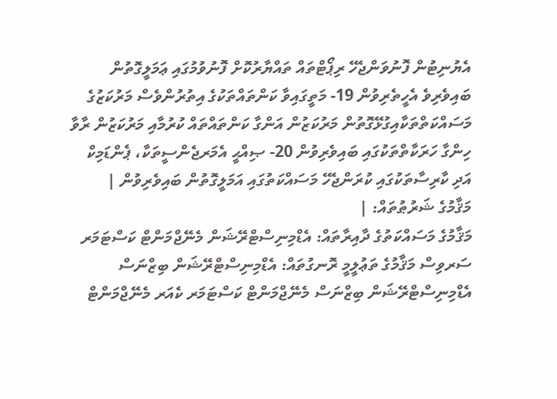އެޔުނިޓުން ފޮނުވަންޖެހޭ ރިޕޯޓްތައް ތައްޔާރުކޮށް ފޮނުވުމުގައި ޢަމަލީގޮތުން ބައިވެރިވެ އެހީތެރިވުން 19- މަތީގައިވާ ކަންތައްތަކުގެ އިތުރުންވެސް މަރުކަޒުގެ މަސައްކަތްތަކާއިގުޅޭގޮތުން މަރުކަޒުން އަންގާ ކަންތައްތައް ކުރުމާއި މަރުކަޒުން ރާވާ ހިންގާ ހަރަކާތްތަކުގައި ބައިވެރިވުން 20- ޞިއްޙީ އެމަރޖެންސީތަކާ، ޕެންޑަމިކް އަދި ކާރިސާތަކުގައި ކުރަންޖެހޭ މަސައްކަތުގައި އަމަލީގޮތުން ބައިވެރިވުން |
މަޤާމުގެ ޝަރުޠުތައް: |
މަޤާމުގެ މަސައްކަތުގެ ދާއިރާތައް: އެޑްމިނިސްޓްރޭޝަން މެނޭޖްމަންޓް ކަސްޓަމަރ ސަރވިސް މަޤާމުގެ ތަޢުލީމީ ރޮނގުތައް: އެޑްމިނިސްޓްރޭޝަން ބިޒްނަސް އެޑްމިނިސްޓްރޭޝަން ބިޒްނަސް މެނޭޖްމަންޓް ކަސްޓަމަރ ކެއަރ މެނޭޖްމަންޓް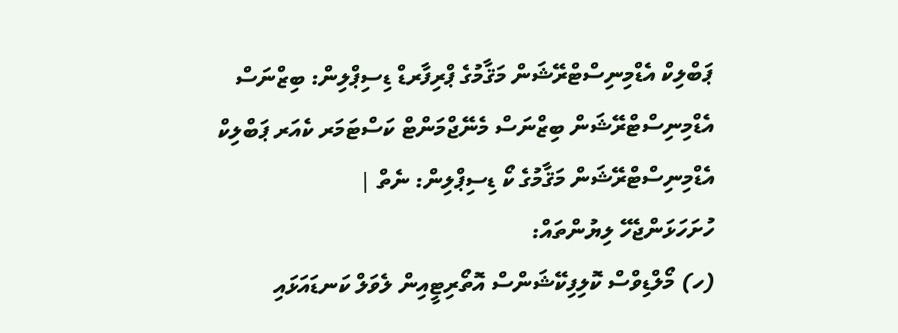ޕަބްލިކް އެޑްމިނިސްޓްރޭޝަން މަޤާމުގެ ޕްރިފާރޑް ޑިސިޕްލިން: ބިޒްނަސް އެޑްމިނިސްޓްރޭޝަން ބިޒްނަސް މެނޭޖްމަންޓް ކަސްޓަމަރ ކެއަރ ޕަބްލިކް އެޑްމިނިސްޓްރޭޝަން މަޤާމުގެ ކޯ ޑިސިޕްލިން: ނެތް |
ހުށަހަޅަންޖެހޭ ލިޔުންތައް:
(ހ) މޯލްޑިވްސް ކޮލިފިކޭޝަންސް އޮތޯރިޓީއިން ލެވަލް ކަނޑައަޅައި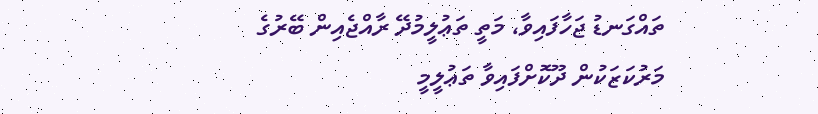ތައްގަނޑު ޖަހާފައިވާ، މަތީ ތަޢުލީމުދޭ ރާއްޖެއިން ބޭރުގެ މަރުކަޒަކުން ދޫކޮށްފައިވާ ތަޢުލީމީ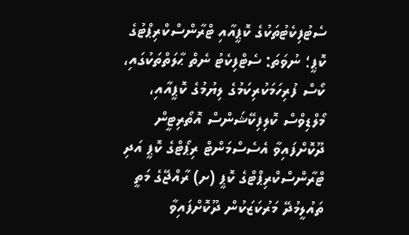ސެޓުފިކެޓުތަކުގެ ކޮޕީއާއި ޓްރާންސްކްރިޕްޓުގެ ކޮޕީ؛ ނުވަތަ: ސެޓްފިކެޓު ނެތް ޙާލަތްތަކުގައި، ކޯސް ފުރިހަމަކުރިކަމުގެ ލިޔުމުގެ ކޮޕީއާއި، މޯލްޑިވްސް ކޮލިފިކޭޝަންސް އޮތޯރިޓީން ދޫކޮށްފައިވާ އެސެސްމަންޓް ރިޕޯޓްގެ ކޮޕީ އަދި ޓްރާންސްކްރިޕްޓްގެ ކޮޕީ (ށ) ރާއްޖޭގެ މަތީ ތައުލީމުދޭ މަރުކަޒަކުން ދޫކޮށްފައިވާ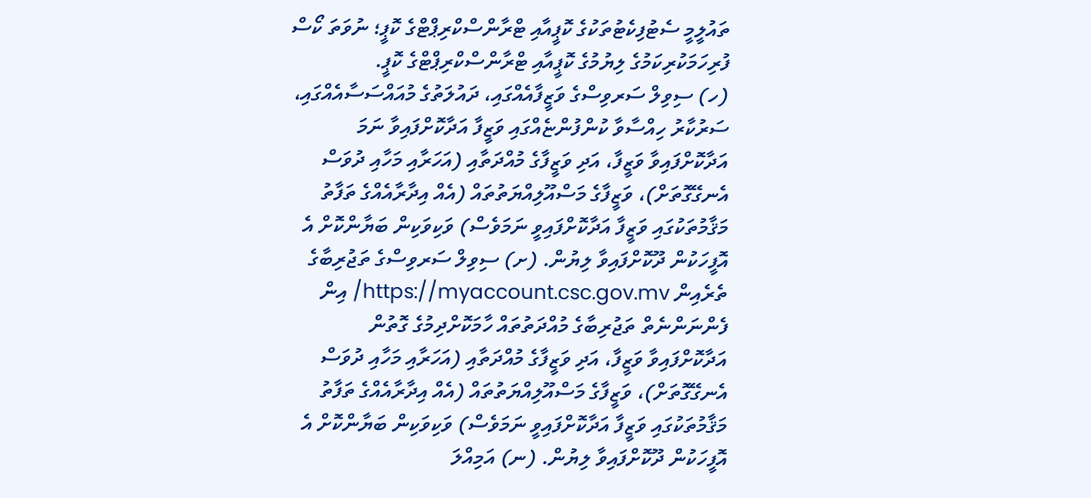ތައުލީމީ ސެޓުފިކެޓުތަކުގެ ކޮޕީއާއި ޓްރާންސްކްރިޕްޓްގެ ކޮޕީ؛ ނުވަތަ ކޯސް ފުރިހަމަކުރިކަމުގެ ލިޔުމުގެ ކޮޕީއާއި ޓްރާންސްކްރިޕްޓްގެ ކޮޕީ.
(ހ) ސިވިލް ސަރވިސްގެ ވަޒީފާއެއްގައި، ދައުލަތުގެ މުއައްސަސާއެއްގައި، ސަރުކާރު ހިއްސާވާ ކުންފުންޏެއްގައި ވަޒީފާ އަދާކޮށްފައިވާ ނަމަ އަދާކޮށްފައިވާ ވަޒީފާ، އަދި ވަޒީފާގެ މުއްދަތާއި (އަހަރާއި މަހާއި ދުވަސް އެނގޭގޮތަށް)، ވަޒީފާގެ މަސްއޫލިއްޔަތުތައް (އެއް އިދާރާއެއްގެ ތަފާތު މަޤާމުތަކުގައި ވަޒީފާ އަދާކޮށްފައިވީ ނަމަވެސް) ވަކިވަކިން ބަޔާންކޮށް އެ އޮފީހަކުން ދޫކޮށްފައިވާ ލިޔުން. (ށ) ސިވިލް ސަރވިސްގެ ތަޖުރިބާގެ ތެރެއިން https://myaccount.csc.gov.mv/ އިން ފެންނަންނެތް ތަޖުރިބާގެ މުއްދަތުތައް ހާމަކޮށްދިމުގެ ގޮތުން އަދާކޮށްފައިވާ ވަޒީފާ، އަދި ވަޒީފާގެ މުއްދަތާއި (އަހަރާއި މަހާއި ދުވަސް އެނގޭގޮތަށް)، ވަޒީފާގެ މަސްއޫލިއްޔަތުތައް (އެއް އިދާރާއެއްގެ ތަފާތު މަޤާމުތަކުގައި ވަޒީފާ އަދާކޮށްފައިވީ ނަމަވެސް) ވަކިވަކިން ބަޔާންކޮށް އެ އޮފީހަކުން ދޫކޮށްފައިވާ ލިޔުން. (ނ) އަމިއްލަ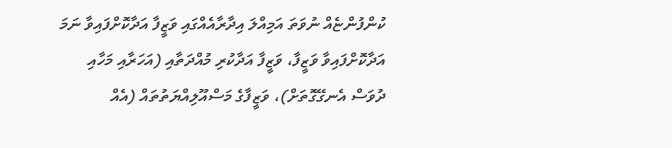ކުންފުންޏެއް ނުވަތަ އަމިއްލަ އިދާރާއެއްގައި ވަޒީފާ އަދާކޮށްފައިވާ ނަމަ އަދާކޮށްފައިވާ ވަޒީފާ، ވަޒީފާ އަދާކުރި މުއްދަތާއި (އަހަރާއި މަހާއި ދުވަސް އެނގޭގޮތަށް)، ވަޒީފާގެ މަސްއޫލިއްޔަތުތައް (އެއް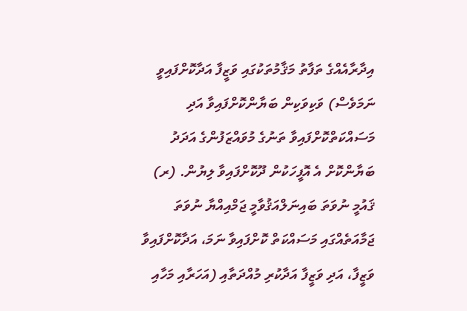އިދާރާއެއްގެ ތަފާތު މަޤާމުތަކުގައި ވަޒީފާ އަދާކޮށްފައިވީ ނަމަވެސް) ވަކިވަކިން ބަޔާންކޮށްފައިވާ އަދި މަސައްކަތްކޮށްފައިވާ ތަނުގެ މުވައްޒަފުންގެ އަދަދު ބަޔާންކޮށް އެ އޮފީހަކުން ދޫކޮށްފައިވާ ލިޔުން. (ރ) ޤައުމީ ނުވަތަ ބައިނަލްއަޤުވާމީ ޖަމްއިއްޔާ ނުވަތަ ޖަމާއަތެއްގައި މަސައްކަތް ކޮށްފައިވާ ނަމަ، އަދާކޮށްފައިވާ ވަޒީފާ، އަދި ވަޒީފާ އަދާކުރި މުއްދަތާއި (އަހަރާއި މަހާއި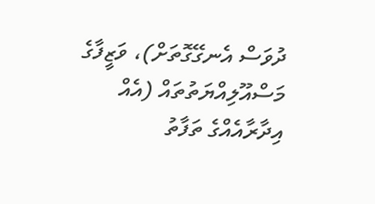ދުވަސް އެނގޭގޮތަށް)، ވަޒީފާގެ މަސްއޫލިއްޔަތުތައް (އެއް އިދާރާއެއްގެ ތަފާތު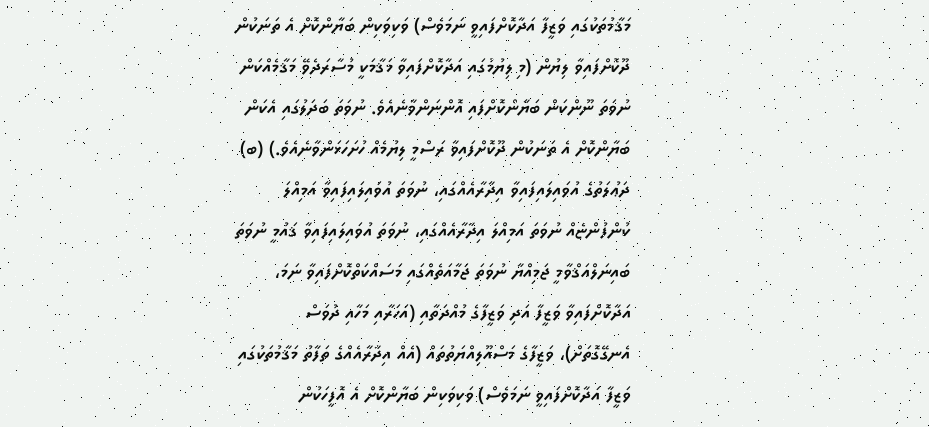މަޤާމުތަކުގައި ވަޒީފާ އަދާކޮށްފައިވީ ނަމަވެސް) ވަކިވަކިން ބަޔާންކޮށް އެ ތަނަކުން ދޫކޮށްފައިވާ ލިޔުން (މި ލިޔުމުގައި އަދާކޮށްފައިވާ މަޤާމަކީ މުސާރަދެވޭ މަޤާމެއްކަން ނުވަތަ ނޫންކަން ބަޔާންކޮށްފައި އޮންނަންވާނެއެވެ. ނުވަތަ ބަދަލުގައި އެކަން ބަޔާންކޮށް އެ ތަނަކުން ދޫކޮށްފައިވާ ރަސްމީ ލިޔުމެއް ހުށަހަޅަންވާނެއެވެ.) (ބ) ދަޢުލަތުގެ އުވައިލައިފައިވާ އިދާރާއެއްގައި، ނުވަތަ އުވައިލައިފައިވާ އަމިއްލަ ކުންފުންޏެއް ނުވަތަ އަމިއްލަ އިދާރާއެއްގައި، ނުވަތަ އުވައިލައިފައިވާ ޤައުމީ ނުވަތަ ބައިނަލްއަޤްވާމީ ޖަމިއްޔާ ނުވަތަ ޖަމާއަތެއްގައި މަސައްކަތްކޮށްފައިވާ ނަމަ، އަދާކޮށްފައިވާ ވަޒީފާ އަދި ވަޒީފާގެ މުއްދަތާއި (އަހަރާއި މަހާއި ދުވަސް އެނގޭގޮތަށް)، ވަޒީފާގެ މަސްއޫލިއްޔަތުތައް (އެއް އިދާރާއެއްގެ ތަފާތު މަޤާމުތަކުގައި ވަޒީފާ އަދާކޮށްފައިވީ ނަމަވެސް) ވަކިވަކިން ބަޔާންކޮށް އެ އޮފީހަކުން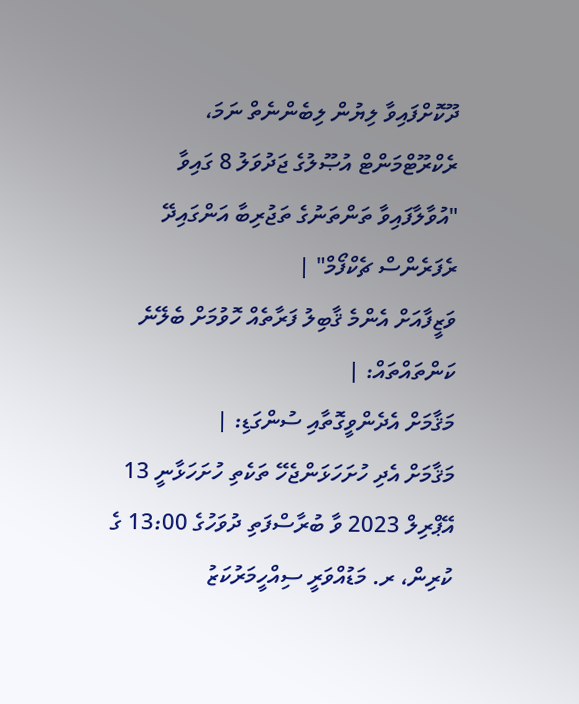ދޫކޮށްފައިވާ ލިޔުން ލިބެންނެތް ނަމަ، ރެކްރޫޓްމަންޓް އުޞޫލުގެ ޖަދުވަލު 8 ގައިވާ "އުވާލާފައިވާ ތަންތަނުގެ ތަޖުރިބާ އަންގައިދޭ ރެފަރެންސް ޗެކްފޯމް" |
ވަޒީފާއަށް އެންމެ ޤާބިލު ފަރާތެއް ހޮވުމަށް ބެލޭނެ ކަންތައްތައް: |
މަޤާމަށް އެދެންވީގޮތާއި ސުންގަޑި: |
މަޤާމަށް އެދި ހުށަހަޅަންޖެހޭ ތަކެތި ހުށަހަޅާނީ 13 އޭޕްރިލް 2023 ވާ ބުރާސްފަތި ދުވަހުގެ 13:00 ގެ ކުރިން، ރ. މަޑުއްވަރީ ސިއްހީމަރުކަޒު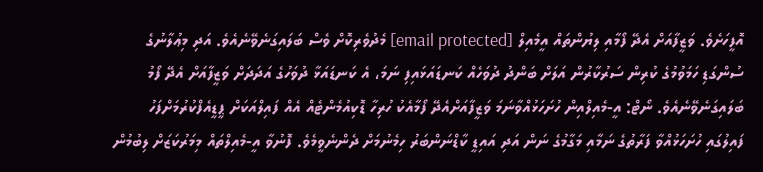އޮފީހަށެވެ. ވަޒީފާއަށް އެދޭ ފޯމާއި ލިޔުންތައް އީމެއިލް [email protected] މެދުވެރިކޮށް ވެސް ބަލައިގަނެވޭނެއެވެ. އަދި މިޢުލާނުގެ ސުންގަޑި ހަމަވުމުގެ ކުރިން ސަރުކާރުން އަލަށް ބަންދު ދުވަހެއް ކަނޑައަޅައިފި ނަމަ، އެ ކަނޑައަޅާ ދުވަހުގެ އަދަދަށް ވަޒީފާއަށް އެދޭ ފޯމު ބަލައިގަނެވޭނެއެވެ. ނޯޓް: އީ-މެއިލްއިން ހުށަހަޅުއްވާނަމަ ވަޒީފާއަށްއެދޭ ފޯމާއެކު ހުރިހާ ޑޮކިއުމެންޓެއް އެއް ފައިލްއަކަށް ޕީޑީއެފްކުރުމަށްފަހު ފައިލުގައި ހުށަހަޅުއްވާ ފަރާތުގެ ނަމާއި މަގާމުގެ ނަން އަދި އައިޑީ ކާޑްނަންބަރު ހިމެނުމަށް ދެންނެވީމެވެ. ފޮނުވާ އީ-މެއިލްތައް މިމަރުކަޒަށް ލިބުމުން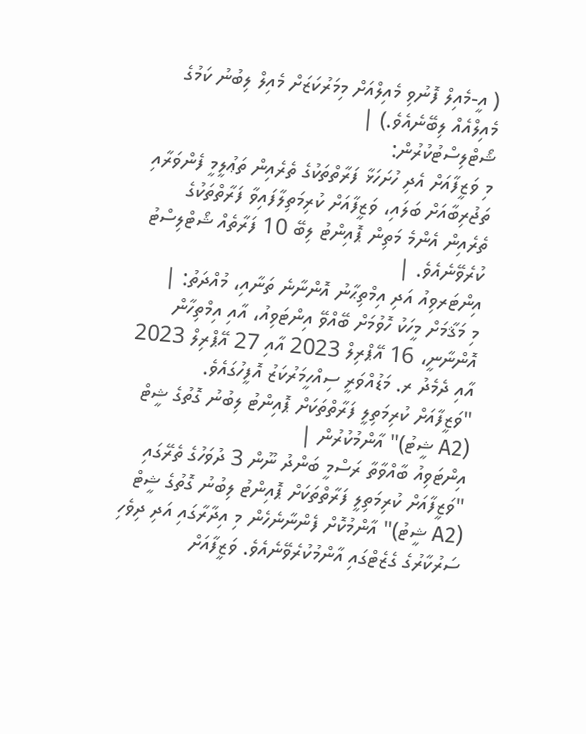( އީ-މެއިލް ފޮނުވި މެއިލްއަށް މިމަރުކަޒަށް މެއިލް ލިބުނު ކަމުގެ މެއިލްއެއް ލިބޭނެއެވެ.) |
ޝޯޓްލިސްޓުކުރުން:
މި ވަޒީފާއަށް އެދި ހުށަހަޅާ ފަރާތްތަކުގެ ތެރެއިން ތަޢުލީމީ ފެންވަރާއި ތަޖުރިބާއަށް ބަލައި، ވަޒީފާއަށް ކުރިމަތިލާފައިވާ ފަރާތްތަކުގެ ތެރެއިން އެންމެ މަތިން ޕޮއިންޓު ލިބޭ 10 ފަރާތެއް ޝޯޓްލިސްޓު ކުރެވޭނެއެވެ. |
އިންޓަރވިއު އަދި އިމްތިޙާނު އޮންނާނެ ތަނާއި، މުއްދަތު: |
މި މަޤާމަށް މީހަކު ހޮވުމަށް ބޭއްވޭ އިންޓަވިއު، އާއި އިމްތިހާން އޮންނާނީ، 16 އޭޕްރިލް 2023 އާއި 27 އޭޕްރިލް 2023 އާއި ދެމެދު ރ. މަޑުއްވަރީ ސިއްހީމަރުކަޒު އޮފީހުގައެވެ.
"ވަޒީފާއަށް ކުރިމަތިލީ ފަރާތްތަކަށް ޕޮއިންޓު ލިބުނު ގޮތުގެ ޝީޓް (A2 ޝީޓު)" އާންމުކުރުން |
އިންޓަވިއު ބާއްވާތާ ރަސްމީ ބަންދު ނޫން 3 ދުވަހުގެ ތެރޭގައި "ވަޒީފާއަށް ކުރިމަތިލީ ފަރާތްތަކަށް ޕޮއިންޓު ލިބުނު ގޮތުގެ ޝީޓް (A2 ޝީޓު)" އާންމުކޮށް ފެންނާނެހެން މި އިދާރާގައި އަދި ދިވެހި ސަރުކާރުގެ ގެޒެޓްގައި އާންމުކުރެވޭނެއެވެ. ވަޒީފާއަށް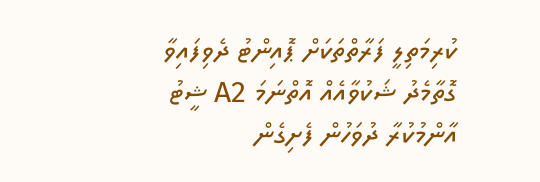ކުރިމަތިލީ ފަރާތްތަކަށް ޕޮއިންޓު ދެވިފައިވާ ގޮތާމެދު ޝަކުވާއެއް އޮތްނަމަ A2 ޝީޓު އާންމުކުރާ ދުވަހުން ފެށިގެން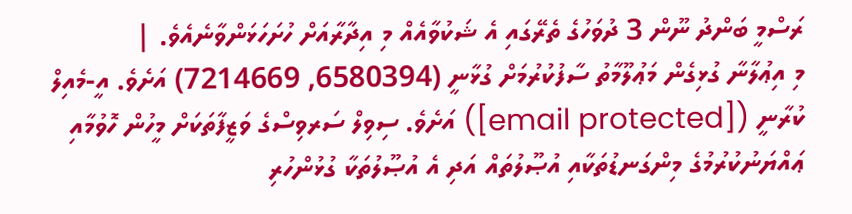ރަސްމީ ބަންދު ނޫން 3 ދުވަހުގެ ތެރޭގައި އެ ޝަކުވާއެއް މި އިދާރާއަށް ހުށަހަޅަންވާނެއެވެ. |
މި އިޢުލާނާ ގުޅިގެން މަޢުލޫމާތު ސާފުކުރުމަށް ގުޅާނީ (6580394, 7214669) އަށެވެ. އީ-މެއިލް ކުރާނީ ([email protected]) އަށެވެ. ސިވިލް ސަރވިސްގެ ވަޒީފާތަކަށް މީހުން ހޮވުމާއި ޢައްޔަނުކުރުމުގެ މިންގަނޑުތަކާއި އުޞޫލުތައް އަދި އެ އުޞޫލުތަކާ ގުޅުންހުރި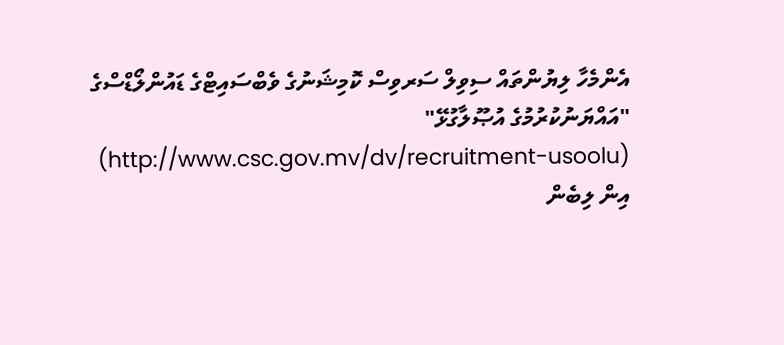އެންމެހާ ލިޔުންތައް ސިވިލް ސަރވިސް ކޮމިޝަނުގެ ވެބްސައިޓްގެ ޑައުންލޯޑްސްގެ "އައްޔަނުކުރުމުގެ އުޞޫލާގުޅޭ" (http://www.csc.gov.mv/dv/recruitment-usoolu) އިން ލިބެން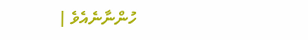ހުންނާނެއެވެ |